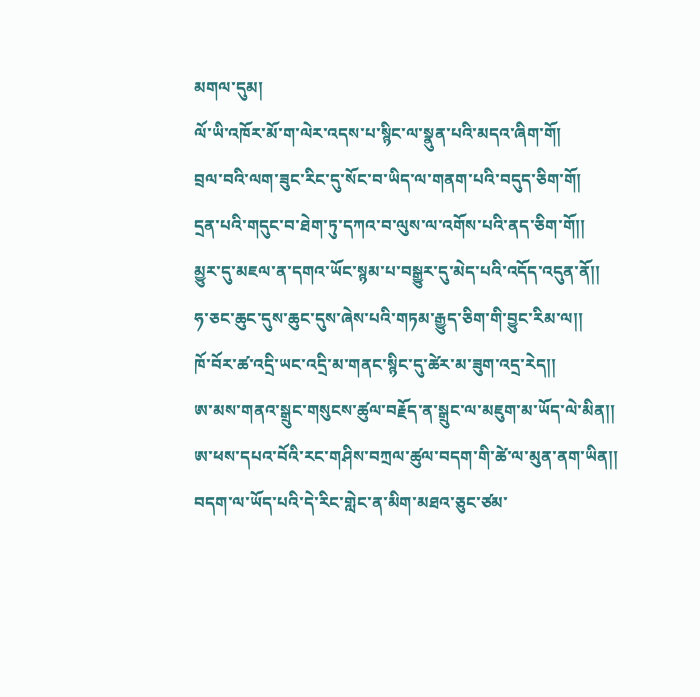མགལ་དུམ།
ལོ་ཡི་འཁོར་མོ་ག་ལེར་འདས་པ་སྙིང་ལ་སྣུན་པའི་མདའ་ཞིག་གོ།
བྲལ་བའི་ལག་ཟུང་རིང་དུ་སོང་བ་ཡིད་ལ་གནག་པའི་བདུད་ཅིག་གོ།
དྲན་པའི་གདུང་བ་ཐེག་ཏུ་དཀའ་བ་ལུས་ལ་འགོས་པའི་ནད་ཅིག་གོ།།
མྱུར་དུ་མཇལ་ན་དགའ་ཡོང་སྙམ་པ་བསྒྱུར་དུ་མེད་པའི་འདོད་འདུན་ནོ།།
ཧ་ཅང་ཆུང་དུས་ཆུང་དུས་ཞེས་པའི་གཏམ་རྒྱུད་ཅིག་གི་བྱུང་རིམ་ལ།།
ཁོ་བོར་ཚ་འདྲི་ཡང་འདྲི་མ་གནང་སྙིང་དུ་ཚེར་མ་ཟུག་འདྲ་རེད།།
ཨ་མས་གནའ་སྒྲུང་གསུངས་ཚུལ་བརྗོད་ན་སྒྲུང་ལ་མཇུག་མ་ཡོད་ལེ་མིན།།
ཨ་ཕས་དཔའ་བོའི་རང་གཤིས་བཀྲལ་ཚུལ་བདག་གི་ཚེ་ལ་མུན་ནག་ཡིན།།
བདག་ལ་ཡོད་པའི་དེ་རིང་གླེང་ན་མིག་མཐའ་ཅུང་ཙམ་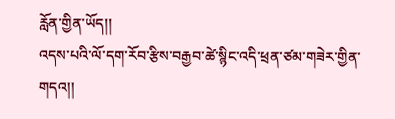རློན་གྱིན་ཡོད།།
འདས་པའི་ལོ་དག་རོབ་རྩིས་བརྒྱབ་ཚེ་སྙིང་འདི་ཕྲན་ཙམ་གཟེར་གྱིན་གདའ།།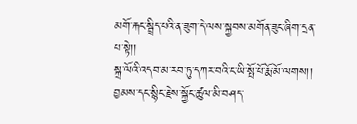མགོ་རྐང་སྦྲིད་པའི་ན་ཟུག་དེ་ལས་སྐྱབས་མགོན་ཟུང་ཞིག་དྲན་པ་སྟེ།།
སྐྲ་ལོའི་འདབ་མ་རབ་ཏུ་དཀར་བའི་ང་ཡི་སྤོ་པོ་རྨོ་མོ་ལགས།།
བྱམས་དང་སྙིང་རྗེས་སྐྱོང་ཚུལ་མི་བཤད་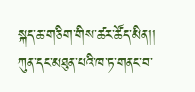སྐད་ཆ་གཅིག་གིས་ཚར་ཚོད་མིན།།
ཀུན་དང་མཐུན་པའི་ཁ་ཏ་གནང་བ་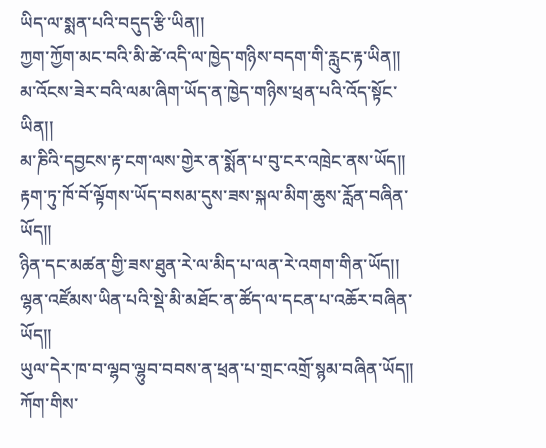ཡིད་ལ་སྨན་པའི་བདུད་རྩི་ཡིན།།
ཀྱག་ཀྱོག་མང་བའི་མི་ཚེ་འདི་ལ་ཁྱེད་གཉིས་བདག་གི་རླུང་རྟ་ཡིན།།
མ་འོངས་ཟེར་བའི་ལམ་ཞིག་ཡོད་ན་ཁྱེད་གཉིས་ཕྲན་པའི་འོད་སྟོང་ཡིན།།
མ་ཎིའི་དབྱངས་རྟ་ངག་ལས་གྱེར་ན་སྨོན་པ་བུ་ངར་འཁྲེང་ནས་ཡོད།།
རྟག་ཏུ་ཁོ་བོ་ལྟོགས་ཡོད་བསམ་དུས་ཟས་སྐལ་མིག་ཆུས་རློན་བཞིན་ཡོད།།
ཉིན་དང་མཚན་གྱི་ཟས་ཐུན་རེ་ལ་མིད་པ་ལན་རེ་འགག་གིན་ཡོད།།
ལྷན་འཛོམས་ཡིན་པའི་སྡེ་མི་མཐོང་ན་ཚོད་ལ་དངན་པ་འཆོར་བཞིན་ཡོད།།
ཡུལ་དེར་ཁ་བ་ལྷབ་ལྷུབ་བབས་ན་ཕྲན་པ་གྲང་འགྲོ་སྙམ་བཞིན་ཡོད།།
ཀོག་གིས་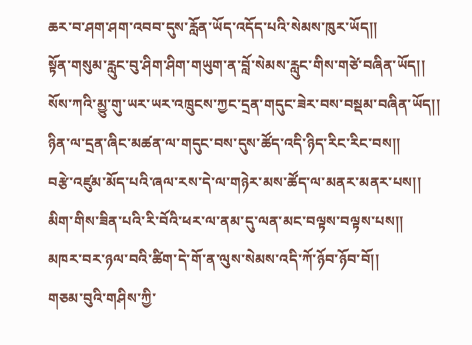ཆར་བ་ཤག་ཤག་འབབ་དུས་རློན་ཡོད་འདོད་པའི་སེམས་ཁུར་ཡོད།།
སྟོན་གསུམ་རླུང་བུ་ཤིག་ཤིག་གཡུག་ན་བློ་སེམས་རླུང་གིས་གཙེ་བཞིན་ཡོད།།
སོས་ཀའི་མྱུ་གུ་ཡར་ཡར་འཁྲུངས་ཀྱང་དྲན་གདུང་ཟེར་བས་བསྡམ་བཞིན་ཡོད།།
ཉིན་ལ་དྲན་ཞིང་མཚན་ལ་གདུང་བས་དུས་ཚོད་འདི་ཉིད་རིང་རིང་བས།།
བརྩེ་འཛུམ་མོད་པའི་ཞལ་རས་དེ་ལ་གཉེར་མས་ཚོད་ལ་མནར་མནར་པས།།
མིག་གིས་ཟིན་པའི་རི་བོའི་ཕར་ལ་ནམ་དུ་ལན་མང་བལྟས་བལྟས་པས།།
མཁར་བར་ཉལ་བའི་ཚིག་དེ་གོ་ན་ལུས་སེམས་འདི་ཀོ་ཉོབ་ཉོབ་བོ།།
གཅམ་བུའི་གཤིས་ཀྱི་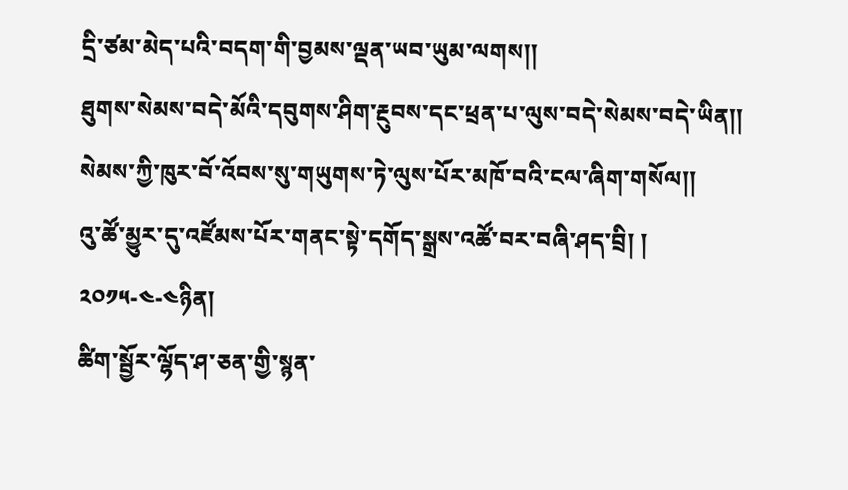དྲི་ཙམ་མེད་པའི་བདག་གི་བྱམས་ལྡན་ཡབ་ཡུམ་ལགས།།
ཐུགས་སེམས་བདེ་མོའི་དབུགས་ཤིག་རྔུབས་དང་ཕྲན་པ་ལུས་བདེ་སེམས་བདེ་ཡིན།།
སེམས་ཀྱི་ཁུར་བོ་འོབས་སུ་གཡུགས་ཏེ་ལུས་པོར་མཁོ་བའི་ངལ་ཞིག་གསོལ།།
འུ་ཚོ་མྱུར་དུ་འཛོམས་པོར་གནང་སྟེ་དགོད་སྒྲས་འཚོ་བར་བཞི་ཤད་བྲི། །
༢༠༡༥-༤-༤ཉིན།
ཚིག་སྦྱོར་ལྷོད་ཤ་ཅན་གྱི་སྙན་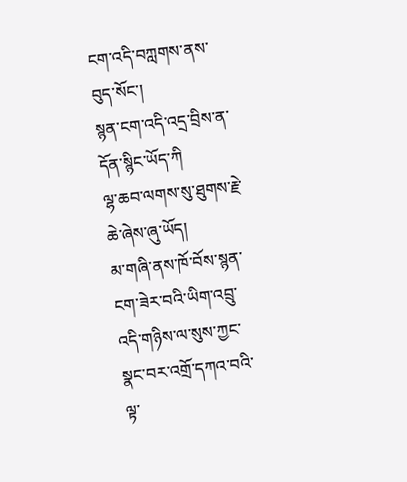ངག་འདི་བཀླགས་ནས་བུད་སོང་།
སྙན་ངག་འདི་འདྲ་བྲིས་ན་དོན་སྙིང་ཡོད་ཀི
ལྷ་ཆབ་ལགས་སུ་ཐུགས་རྗེ་ཆེ་ཞེས་ཞུ་ཡོད།
མ་གཞི་ནས་ཁོ་བོས་སྙན་ངག་ཟེར་བའི་ཡིག་འབྲུ་འདི་གཉིས་ལ་སུས་ཀྱང་སྣང་བར་འགྲོ་དཀའ་བའི་ལྟ་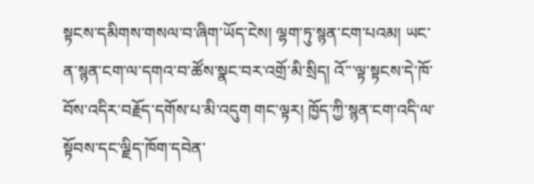སྟངས་དམིགས་གསལ་བ་ཞིག་ཡོད་ངེས། ལྷག་ཏུ་སྙན་ངག་པའམ། ཡང་ན་སྙན་ངག་ལ་དགའ་བ་ཚོས་སྣང་བར་འགྲོ་མི་སྲིད། འོ་་་ལྟ་སྟངས་དེ་ཁོ་བོས་འདིར་བརྗོད་དགོས་པ་མི་འདུག གང་ལྟར། ཁྱོད་ཀྱི་སྙན་ངག་འདི་ལ་སྟོབས་དང་ལྗིད་ཁོག་དབེན་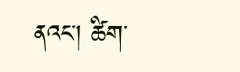ནའང་། ཚིག་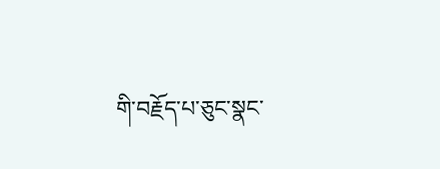གི་བརྗོད་པ་ཅུང་སྣང་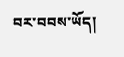བར་བབས་ཡོད།